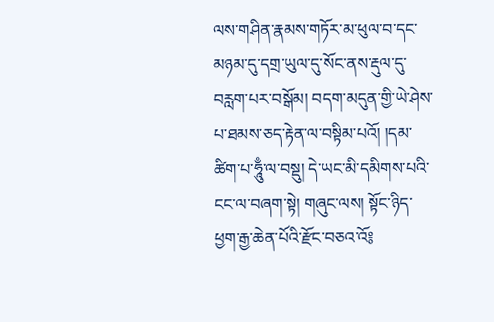ལས་གཤིན་རྣམས་གཏོར་མ་ཕུལ་བ་དང་མཉམ་དུ་དགྲ་ཡུལ་དུ་སོང་ནས་རྡུལ་དུ་བརླག་པར་བསྒོམ། བདག་མདུན་གྱི་ཡེ་ཤེས་པ་ཐམས་ཅད་རྟེན་ལ་བསྟིམ་པའོ། །དམ་ཚིག་པ་ཧཱུྃ་ལ་བསྡུ། དེ་ཡང་མི་དམིགས་པའི་ངང་ལ་བཞག་སྟེ། གཞུང་ལས། སྟོང་ཉིད་ཕྱག་རྒྱ་ཆེན་པོའི་རྫོང་བཅའ་འོ༔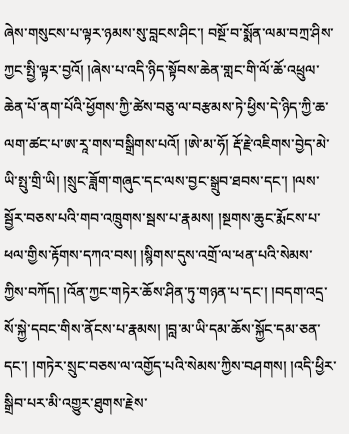ཞེས་གསུངས་པ་ལྟར་ཉམས་སུ་བླངས་ཤིང་། བསྔོ་བ་སྨོན་ལམ་བཀྲ་ཤིས་ཀྱང་སྤྱི་ལྟར་བྱའོ། །ཞེས་པ་འདི་ཉིད་སྟོབས་ཆེན་གླང་གི་ལོ་ཆོ་འཕྲུལ་ཆེན་པོ་ནག་པོའི་ཕྱོགས་ཀྱི་ཚེས་བཅུ་ལ་བརྩམས་ཏེ་ཕྱིས་དེ་ཉིད་ཀྱི་ཆ་ལག་ཚང་པ་ཨ་རཱ་གས་བསྒྲིགས་པའོ། །ཨེ་མ་ཧོ། རྡོ་རྗེ་འཇིགས་བྱེད་མེ་ཡི་སྤུ་གྲི་ཡི། །སྲུང་ཟློག་གཞུང་དང་ལས་བྱང་སྒྲུབ་ཐབས་དང་། །ལས་སྦྱོར་བཅས་པའི་གབ་འཁྲུགས་སྦས་པ་རྣམས། །སྔགས་ཆུང་རྨོངས་པ་ཕལ་གྱིས་རྟོགས་དཀའ་བས། །སྙིགས་དུས་འགྲོ་ལ་ཕན་པའི་སེམས་ཀྱིས་བཀོད། །འོན་ཀྱང་གཏེར་ཆོས་ཤིན་ཏུ་གཉན་པ་དང་། །བདག་འདྲ་སོ་སྐྱེ་དབང་གིས་ནོངས་པ་རྣམས། །བླ་མ་ཡི་དམ་ཆོས་སྐྱོང་དམ་ཅན་དང་། །གཏེར་སྲུང་བཅས་ལ་འགྱོད་པའི་སེམས་ཀྱིས་བཤགས། །འདི་ཕྱིར་སྒྲིབ་པར་མི་འགྱུར་ཐུགས་རྗེས་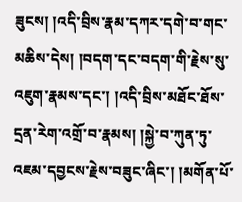ཟུངས། །འདི་བྲིས་རྣམ་དཀར་དགེ་བ་གང་མཆིས་དེས། །བདག་དང་བདག་གི་རྗེས་སུ་འཇུག་རྣམས་དང་། །འདི་བྲིས་མཐོང་ཐོས་དྲན་རེག་འགྲོ་བ་རྣམས། །སྐྱེ་བ་ཀུན་ཏུ་འཇམ་དབྱངས་རྗེས་བཟུང་ཞིང་། །མགོན་པོ་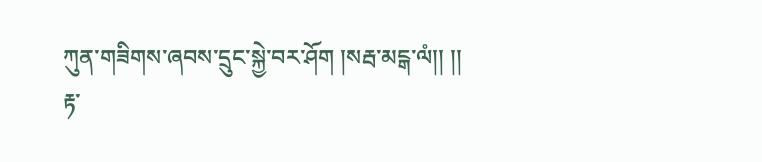ཀུན་གཟིགས་ཞབས་དྲུང་སྐྱེ་བར་ཤོག །སརྦ་མངྒ་ལཾ།། །།
རྟ་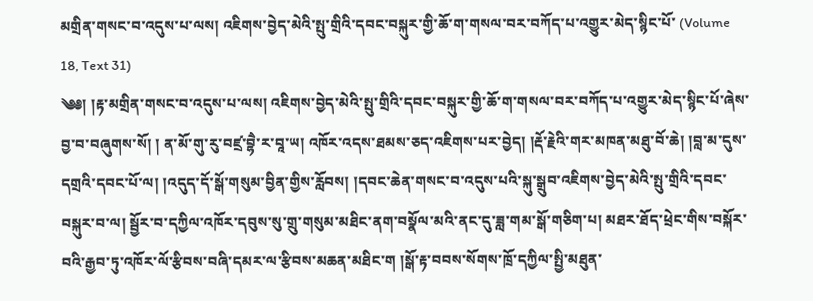མགྲིན་གསང་བ་འདུས་པ་ལས། འཇིགས་བྱེད་མེའི་སྤུ་གྲིའི་དབང་བསྐུར་གྱི་ཆོ་ག་གསལ་བར་བཀོད་པ་འགྱུར་མེད་སྙིང་པོ་ (Volume 18, Text 31)
༄༅། །རྟ་མགྲིན་གསང་བ་འདུས་པ་ལས། འཇིགས་བྱེད་མེའི་སྤུ་གྲིའི་དབང་བསྐུར་གྱི་ཆོ་ག་གསལ་བར་བཀོད་པ་འགྱུར་མེད་སྙིང་པོ་ཞེས་བྱ་བ་བཞུགས་སོ། ། ན་མོ་གུ་རུ་བཛྲ་བྷཻ་ར་བཱ་ཡ། འཁོར་འདས་ཐམས་ཅད་འཇིགས་པར་བྱེད། །རྡོ་རྗེའི་གར་མཁན་མཐུ་བོ་ཆེ། །བླ་མ་དུས་དགྲའི་དབང་པོ་ལ། །འདུད་དོ་སྒོ་གསུམ་བྱིན་གྱིས་རློབས། །དབང་ཆེན་གསང་བ་འདུས་པའི་སྐུ་སྒྲུབ་འཇིགས་བྱེད་མེའི་སྤུ་གྲིའི་དབང་བསྐུར་བ་ལ། སྦྱོར་བ་དཀྱིལ་འཁོར་དབུས་སུ་གྲུ་གསུམ་མཐིང་ནག་བསྣོལ་མའི་ནང་དུ་ཟླ་གམ་སྒོ་གཅིག་པ། མཐར་ཐོད་ཕྲེང་གིས་བསྐོར་བའི་རྒྱབ་ཏུ་འཁོར་ལོ་རྩིབས་བཞི་དམར་ལ་རྩིབས་མཆན་མཐིང་ག །སྒོ་རྟ་བབས་སོགས་ཁྲོ་དཀྱིལ་སྤྱི་མཐུན་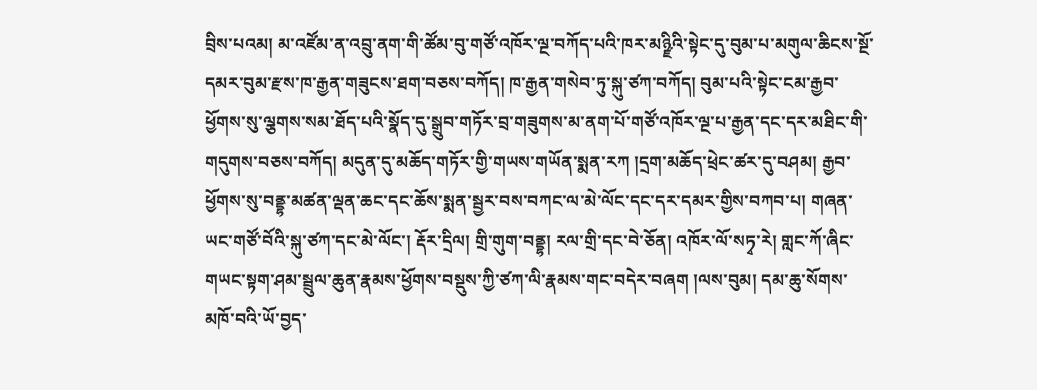བྲིས་པའམ། མ་འཛོམ་ན་འབྲུ་ནག་གི་ཚོམ་བུ་གཙོ་འཁོར་ལྔ་བཀོད་པའི་ཁར་མཉྫིའི་སྟེང་དུ་བུམ་པ་མགུལ་ཆིངས་སྔོ་དམར་བུམ་རྫས་ཁ་རྒྱན་གཟུངས་ཐག་བཅས་བཀོད། ཁ་རྒྱན་གསེབ་ཏུ་སྐུ་ཙཀ་བཀོད། བུམ་པའི་སྟེང་ངམ་རྒྱབ་ཕྱོགས་སུ་ལྕགས་སམ་ཐོད་པའི་སྣོད་དུ་སྒྲུབ་གཏོར་བྲ་གཟུགས་མ་ནག་པོ་གཙོ་འཁོར་ལྔ་པ་རྒྱན་དང་དར་མཐིང་གི་གདུགས་བཅས་བཀོད། མདུན་དུ་མཆོད་གཏོར་གྱི་གཡས་གཡོན་སྨན་རཀ །དྲག་མཆོད་ཕྲེང་ཚར་དུ་བཤམ། རྒྱབ་ཕྱོགས་སུ་བནྡྷ་མཚན་ལྡན་ཆང་དང་ཆོས་སྨན་སྦྱར་བས་བཀང་ལ་མེ་ལོང་དང་དར་དམར་གྱིས་བཀབ་པ། གཞན་ཡང་གཙོ་བོའི་སྐུ་ཙཀ་དང་མེ་ལོང་། རྡོར་དྲིལ། གྲི་གུག་བནྡྷ། རལ་གྲི་དང་བེ་ཅོན། འཁོར་ལོ་སཏྭ་རེ། གླང་ཀོ་ཞིང་གཡང་སྟག་ཤམ་སྦྲུལ་ཆུན་རྣམས་ཕྱོགས་བསྡུས་ཀྱི་ཙཀ་ལི་རྣམས་གང་བདེར་བཞག །ལས་བུམ། དམ་ཆུ་སོགས་མཁོ་བའི་ཡོ་བྱད་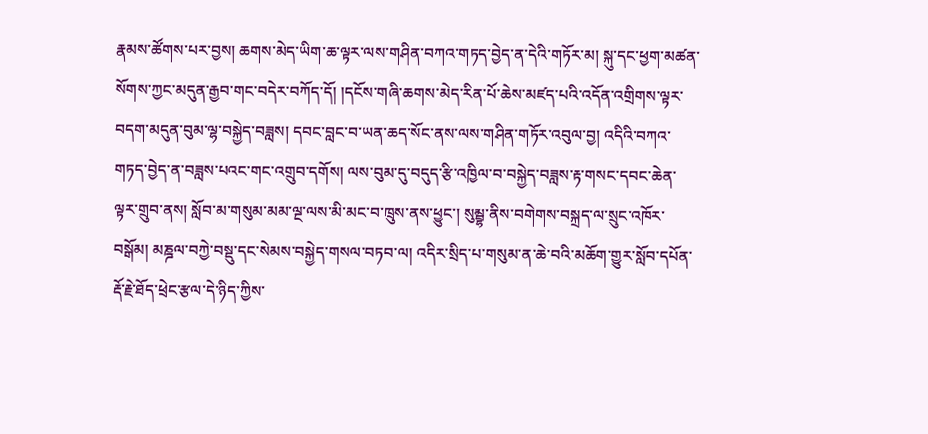རྣམས་ཚོགས་པར་བྱས། ཆགས་མེད་ཡིག་ཆ་ལྟར་ལས་གཤིན་བཀའ་གཏད་བྱེད་ན་དེའི་གཏོར་མ། སྐུ་དང་ཕྱག་མཚན་སོགས་ཀྱང་མདུན་རྒྱབ་གང་བདེར་བཀོད་དོ། །དངོས་གཞི་ཆགས་མེད་རིན་པོ་ཆེས་མཛད་པའི་འདོན་འགྲིགས་ལྟར་བདག་མདུན་བུམ་ལྷ་བསྐྱེད་བཟླས། དབང་བླང་བ་ཡན་ཆད་སོང་ནས་ལས་གཤིན་གཏོར་འབུལ་བྱ། འདིའི་བཀའ་གཏད་བྱེད་ན་བཟླས་པའང་གང་འགྲུབ་དགོས། ལས་བུམ་དུ་བདུད་རྩི་འཁྱིལ་བ་བསྐྱེད་བཟླས་རྟ་གསང་དབང་ཆེན་ལྟར་གྲུབ་ནས། སློབ་མ་གསུམ་མམ་ལྔ་ལས་མི་མང་བ་ཁྲུས་ནས་ཕྱུང་། སུམྦྷ་ནིས་བགེགས་བསྐྲད་ལ་སྲུང་འཁོར་བསྒོམ། མཎྜལ་བཀྱེ་བསྡུ་དང་སེམས་བསྐྱེད་གསལ་བཏབ་ལ། འདིར་སྲིད་པ་གསུམ་ན་ཆེ་བའི་མཆོག་གྱུར་སློབ་དཔོན་རྡོ་རྗེ་ཐོད་ཕྲེང་རྩལ་དེ་ཉིད་ཀྱིས་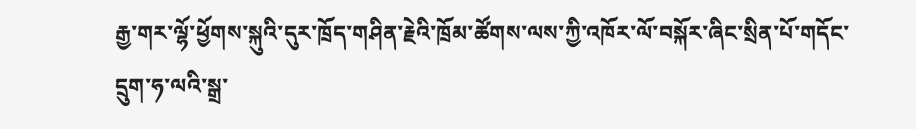རྒྱ་གར་ལྷོ་ཕྱོགས་སྐུའི་དུར་ཁྲོད་གཤིན་རྗེའི་ཁྲོམ་ཚོགས་ལས་ཀྱི་འཁོར་ལོ་བསྐོར་ཞིང་སྲིན་པོ་གདོང་དྲུག་ཧ་ལའི་སྒྲ་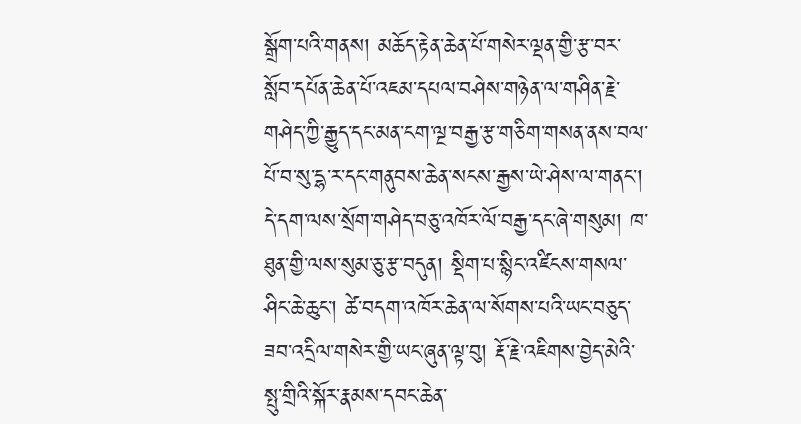སྒྲོག་པའི་གནས། མཆོད་རྟེན་ཆེན་པོ་གསེར་ལྡན་གྱི་རྩ་བར་སློབ་དཔོན་ཆེན་པོ་འཇམ་དཔལ་བཤེས་གཉེན་ལ་གཤིན་རྗེ་གཤེད་ཀྱི་རྒྱུད་དང་མན་ངག་ལྔ་བརྒྱ་རྩ་གཅིག་གསན་ནས་བལ་པོ་བ་སུ་དྷ་ར་དང་གནུབས་ཆེན་སངས་རྒྱས་ཡེ་ཤེས་ལ་གནང་། དེ་དག་ལས་སྲོག་གཤེད་བཅུ་འཁོར་ལོ་བརྒྱ་དང་ཞེ་གསུམ། ཁ་ཐུན་གྱི་ལས་སུམ་ཅུ་རྩ་བདུན། སྡིག་པ་སྙིང་འཛིངས་གསལ་ཤིང་ཆེ་ཆུང་། ཚེ་བདག་འཁོར་ཆེན་ལ་སོགས་པའི་ཡང་བཅུད་ཟབ་འདྲིལ་གསེར་གྱི་ཡང་ཞུན་ལྟ་བུ། རྡོ་རྗེ་འཇིགས་བྱེད་མེའི་སྤུ་གྲིའི་སྐོར་རྣམས་དབང་ཆེན་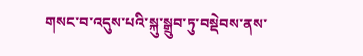གསང་བ་འདུས་པའི་སྐུ་སྒྲུབ་ཏུ་བསྡེབས་ནས་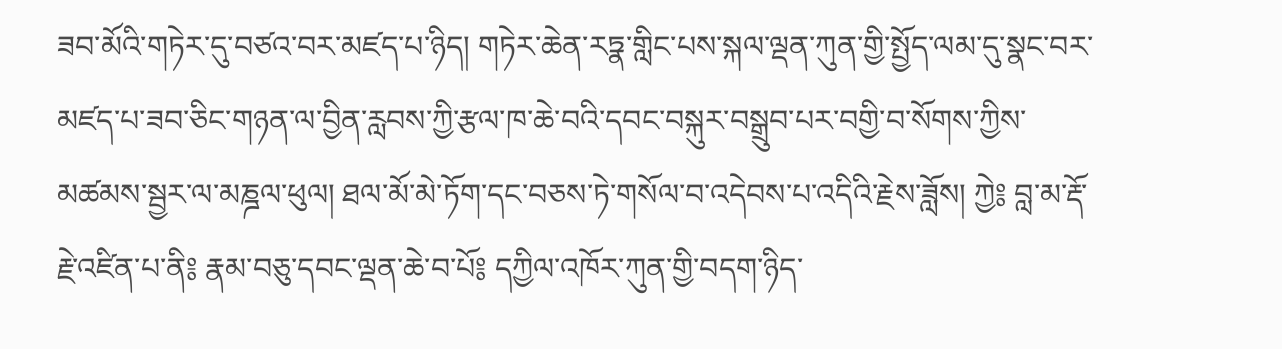ཟབ་མོའི་གཏེར་དུ་བཙའ་བར་མཛད་པ་ཉིད། གཏེར་ཆེན་རཏྣ་གླིང་པས་སྐལ་ལྡན་ཀུན་གྱི་སྤྱོད་ལམ་དུ་སྣང་བར་མཛད་པ་ཟབ་ཅིང་གཉན་ལ་བྱིན་རླབས་ཀྱི་རྩལ་ཁ་ཆེ་བའི་དབང་བསྐུར་བསྒྲུབ་པར་བགྱི་བ་སོགས་ཀྱིས་མཚམས་སྦྱར་ལ་མཎྜལ་ཕུལ། ཐལ་མོ་མེ་ཏོག་དང་བཅས་ཏེ་གསོལ་བ་འདེབས་པ་འདིའི་རྗེས་ཟློས། ཀྱེ༔ བླ་མ་རྡོ་རྗེ་འཛིན་པ་ནི༔ རྣམ་བཅུ་དབང་ལྡན་ཆེ་བ་པོ༔ དཀྱིལ་འཁོར་ཀུན་གྱི་བདག་ཉིད་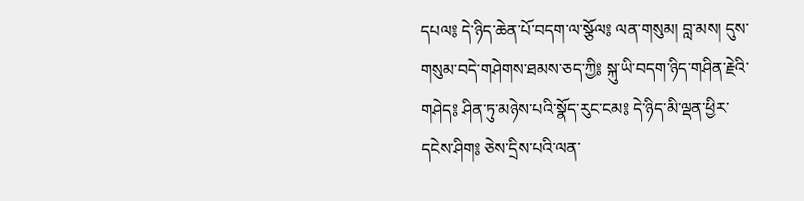དཔལ༔ དེ་ཉིད་ཆེན་པོ་བདག་ལ་སྩོལ༔ ལན་གསུམ། བླ་མས། དུས་གསུམ་བདེ་གཤེགས་ཐམས་ཅད་ཀྱི༔ སྐུ་ཡི་བདག་ཉིད་གཤིན་རྗེའི་གཤེད༔ ཤིན་ཏུ་མཉེས་པའི་སྣོད་རུང་ངམ༔ དེ་ཉིད་མི་ལྡན་ཕྱིར་དངེས་ཤིག༔ ཅེས་དྲིས་པའི་ལན་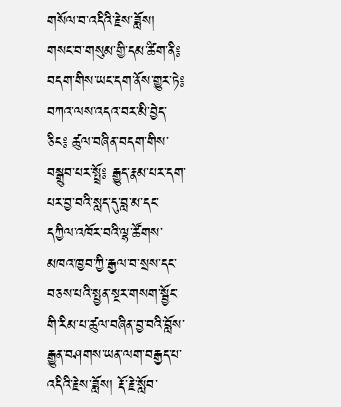གསོལ་བ་འདིའི་རྗེས་ཟློས། གསང་བ་གསུམ་གྱི་དམ་ཚིག་ནི༔ བདག་གིས་ཡང་དག་ནོས་གྱུར་ཏེ༔ བཀའ་ལས་འདའ་བར་མི་བྱེད་ཅིང༔ ཚུལ་བཞིན་བདག་གིས་བསྒྲུབ་པར་སྤྲོ༔ རྒྱུད་རྣམ་པར་དག་པར་བྱ་བའི་སླད་དུ་བླ་མ་དང་དཀྱིལ་འཁོར་བའི་ལྷ་ཚོགས་མཁའ་ཁྱབ་ཀྱི་རྒྱལ་བ་སྲས་དང་བཅས་པའི་སྤྱན་སྔར་གསག་སྦྱོང་གི་རིམ་པ་ཚུལ་བཞིན་བྱ་བའི་བློས་རྒྱུན་བཤགས་ཡན་ལག་བརྒྱད་པ་འདིའི་རྗེས་ཟློས། རྡོ་རྗེ་སློབ་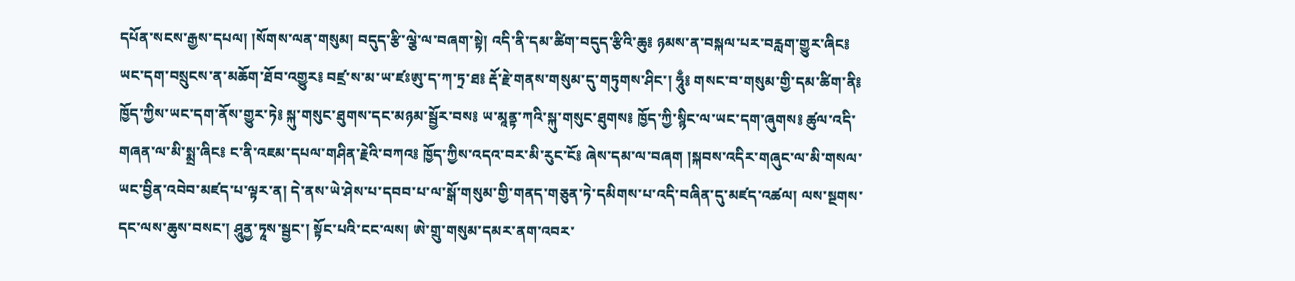དཔོན་སངས་རྒྱས་དཔལ། །སོགས་ལན་གསུམ། བདུད་རྩི་ལྕེ་ལ་བཞག་སྟེ། འདི་ནི་དམ་ཚིག་བདུད་རྩིའི་ཆུ༔ ཉམས་ན་བསྐལ་པར་བརླག་གྱུར་ཞིང༔ ཡང་དག་བསྲུངས་ན་མཆོག་ཐོབ་འགྱུར༔ བཛྲ་ས་མ་ཡ་ཛཿཨུ་ད་ཀ་ཏྲ་ཐ༔ རྡོ་རྗེ་གནས་གསུམ་དུ་གཏུགས་ཤིང་། ཧཱུྃ༔ གསང་བ་གསུམ་གྱི་དམ་ཚིག་ནི༔ ཁྱོད་ཀྱིས་ཡང་དག་ནོས་གྱུར་ཏེ༔ སྐུ་གསུང་ཐུགས་དང་མཉམ་སྦྱོར་བས༔ ཡ་མཱནྟ་ཀའི་སྐུ་གསུང་ཐུགས༔ ཁྱོད་ཀྱི་སྙིང་ལ་ཡང་དག་ཞུགས༔ ཚུལ་འདི་གཞན་ལ་མི་སྨྲ་ཞིང༔ ང་ནི་འཇམ་དཔལ་གཤིན་རྗེའི་བཀའ༔ ཁྱོད་ཀྱིས་འདའ་བར་མི་རུང་ངོ༔ ཞེས་དམ་ལ་བཞག །སྐབས་འདིར་གཞུང་ལ་མི་གསལ་ཡང་བྱིན་འབེབ་མཛད་པ་ལྟར་ན། དེ་ནས་ཡེ་ཤེས་པ་དབབ་པ་ལ་སྒོ་གསུམ་གྱི་གནད་གཅུན་ཏེ་དམིགས་པ་འདི་བཞིན་དུ་མཛད་འཚལ། ལས་སྔགས་དང་ལས་ཆུས་བསང་། ཤཱུནྱ་ཏཱས་སྦྱང་། སྟོང་པའི་ངང་ལས། ཨེ་གྲུ་གསུམ་དམར་ནག་འབར་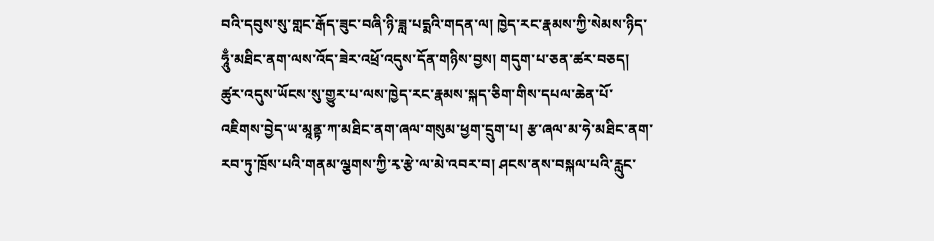བའི་དབུས་སུ་གླང་རྒོད་ཟུང་བཞི་ཉི་ཟླ་པདྨའི་གདན་ལ། ཁྱེད་རང་རྣམས་ཀྱི་སེམས་ཉིད་ཧཱུྃ་མཐིང་ནག་ལས་འོད་ཟེར་འཕྲོ་འདུས་དོན་གཉིས་བྱས། གདུག་པ་ཅན་ཚར་བཅད། ཚུར་འདུས་ཡོངས་སུ་གྱུར་པ་ལས་ཁྱེད་རང་རྣམས་སྐད་ཅིག་གིས་དཔལ་ཆེན་པོ་འཇིགས་བྱེད་ཡ་མཱནྟ་ཀ་མཐིང་ནག་ཞལ་གསུམ་ཕྱག་དྲུག་པ། རྩ་ཞལ་མ་ཧེ་མཐིང་ནག་རབ་ཏུ་ཁྲོས་པའི་གནམ་ལྕགས་ཀྱི་རྭ་རྩེ་ལ་མེ་འབར་བ། ཤངས་ནས་བསྐལ་པའི་རླུང་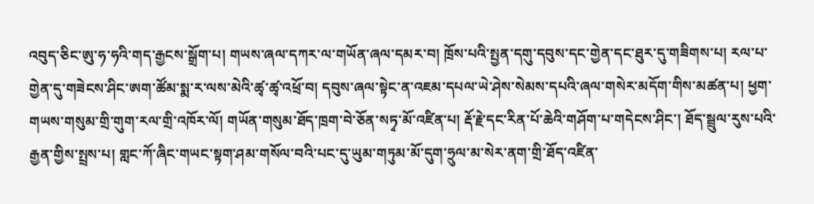འབུད་ཅིང་ཨུ་ཧ་ཧའི་གད་རྒྱངས་སྒྲོག་པ། གཡས་ཞལ་དཀར་ལ་གཡོན་ཞལ་དམར་བ། ཁྲོས་པའི་སྤྱན་དགུ་དབུས་དང་གྱེན་དང་ཐུར་དུ་གཟིགས་པ། རལ་པ་གྱེན་དུ་གཟེངས་ཤིང་ཨག་ཚོམ་སྨ་ར་ལས་མེའི་ཚྭ་ཚྭ་འཕྲོ་བ། དབུས་ཞལ་སྟེང་ན་འཇམ་དཔལ་ཡེ་ཤེས་སེམས་དཔའི་ཞལ་གསེར་མདོག་གིས་མཚན་པ། ཕྱག་གཡས་གསུམ་གྲི་གུག་རལ་གྲི་འཁོར་ལོ། གཡོན་གསུམ་ཐོད་ཁྲག་བེ་ཅོན་སཏྭ་མོ་འཛིན་པ། རྡོ་རྗེ་དང་རིན་པོ་ཆེའི་གཤོག་པ་གདེངས་ཤིང་། ཐོད་སྦྲུལ་རུས་པའི་རྒྱན་གྱིས་སྤྲས་པ། གླང་ཀོ་ཞིང་གཡང་སྟག་ཤམ་གསོལ་བའི་པང་དུ་ཡུམ་གཏུམ་མོ་དུག་ཧྲུལ་མ་སེར་ནག་གྲི་ཐོད་འཛིན་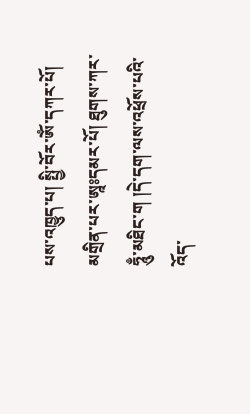པས་འཁྱུད་པ། སྤྱི་བོར་ཨོཾ་དཀར་པོ། མགྲིན་པར་ཨཱཿདམར་པོ། ཐུགས་ཀར་ཧཱུྃ་མཐིང་ག །དེ་དག་ལས་འཕྲོས་པའི་འོད་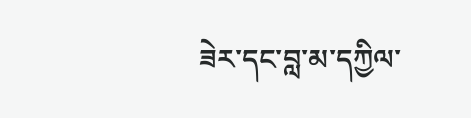ཟེར་དང་བླ་མ་དཀྱིལ་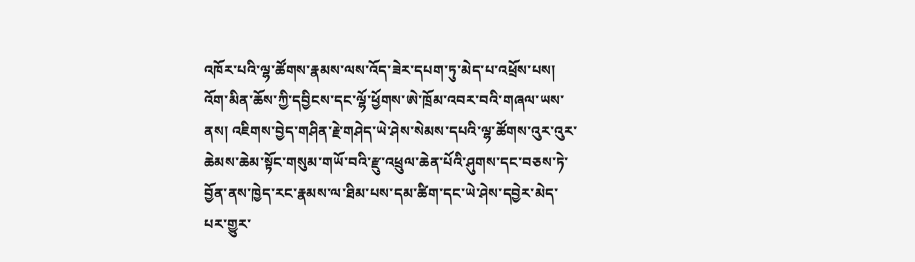འཁོར་པའི་ལྷ་ཚོགས་རྣམས་ལས་འོད་ཟེར་དཔག་ཏུ་མེད་པ་འཕྲོས་པས། འོག་མིན་ཆོས་ཀྱི་དབྱིངས་དང་ལྷོ་ཕྱོགས་ཨེ་ཁྲོམ་འབར་བའི་གཞལ་ཡས་ནས། འཇིགས་བྱེད་གཤིན་རྗེ་གཤེད་ཡེ་ཤེས་སེམས་དཔའི་ལྷ་ཚོགས་འུར་འུར་ཆེམས་ཆེམ་སྟོང་གསུམ་གཡོ་བའི་རྫུ་འཕྲུལ་ཆེན་པོའི་ཤུགས་དང་བཅས་ཏེ་བྱོན་ནས་ཁྱེད་རང་རྣམས་ལ་ཐིམ་པས་དམ་ཚིག་དང་ཡེ་ཤེས་དབྱེར་མེད་པར་གྱུར་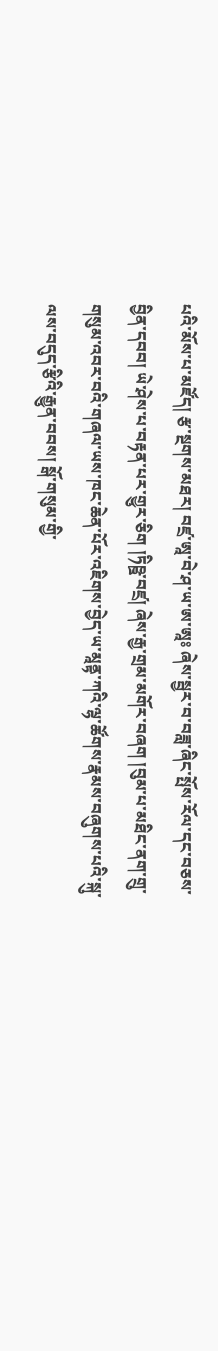པའི་མོས་པ་མཛོད། རྩ་སྔགས་མཐར། བཛྲ་ཨཱ་བེ་ཤ་ཡ་ཨ་ཨཱཿ ཞེས་སྦྱར་བ་བཟླ་ཞིང་སྤོས་རོལ་དང་བཅས་བྱིན་དབབ། ཡེ་ཤེས་པ་བརྟན་པར་གྱུར་ཅིག །ཏིཥྛ་བཛྲ། ཞེས་རྒྱ་གྲམ་མགོར་བཞག །བུམ་པ་མཐིང་ནག་གྲུ་གསུམ་འབར་བའི་གཞལ་ཡས་ཁང་ཆེན་པོར་འཇིགས་བྱེད་ཡ་མཱནྟ་ཀའི་ལྷ་ཚོགས་རྣམས་བཞུགས་པའི་སྐུ་ལས་བདུད་རྩིའི་རྒྱུན་བབས། སྒོ་གསུམ་གྱི་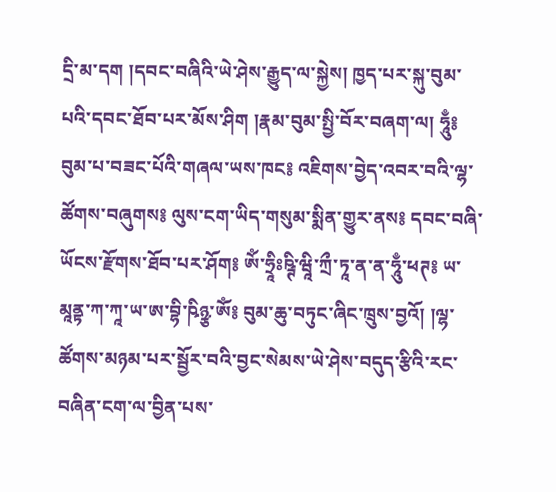དྲི་མ་དག །དབང་བཞིའི་ཡེ་ཤེས་རྒྱུད་ལ་སྐྱེས། ཁྱད་པར་སྐུ་བུམ་པའི་དབང་ཐོབ་པར་མོས་ཤིག །རྣམ་བུམ་སྤྱི་བོར་བཞག་ལ། ཧཱུྃ༔ བུམ་པ་བཟང་པོའི་གཞལ་ཡས་ཁང༔ འཇིགས་བྱེད་འབར་བའི་ལྷ་ཚོགས་བཞུགས༔ ལུས་ངག་ཡིད་གསུམ་སྨིན་གྱུར་ནས༔ དབང་བཞི་ཡོངས་རྫོགས་ཐོབ་པར་ཤོག༔ ཨོཾ་ཧྲཱིཿཥྚི་ཝཱི་ཀྲྀ་ཏཱ་ན་ན་ཧཱུྃ་ཕཊ༔ ཡ་མཱནྟ་ཀ་ཀཱ་ཡ་ཨ་བྷི་ཥིཉྩ་ཨོཾ༔ བུམ་ཆུ་བཏུང་ཞིང་ཁྲུས་བྱའོ། །ལྷ་ཚོགས་མཉམ་པར་སྦྱོར་བའི་བྱང་སེམས་ཡེ་ཤེས་བདུད་རྩིའི་རང་བཞིན་ངག་ལ་བྱིན་པས་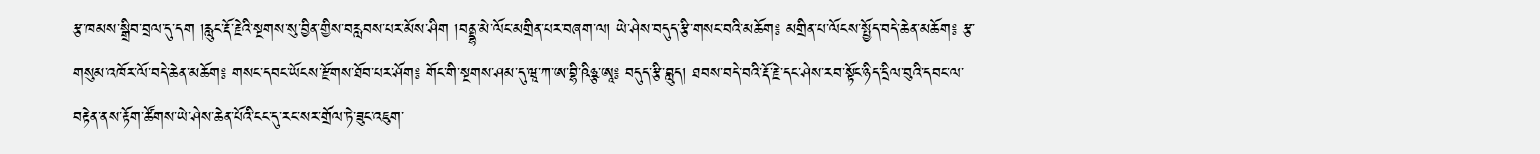རྩ་ཁམས་སྒྲིབ་བྲལ་དུ་དག །རླུང་རྡོ་རྗེའི་སྔགས་སུ་བྱིན་གྱིས་བརླབས་པར་མོས་ཤིག །བནྡྷ་མེ་ལོང་མགྲིན་པར་བཞག་ལ། ཡེ་ཤེས་བདུད་རྩི་གསང་བའི་མཆོག༔ མགྲིན་པ་ལོངས་སྤྱོད་བདེ་ཆེན་མཆོག༔ རྩ་གསུམ་འཁོར་ལོ་བདེ་ཆེན་མཆོག༔ གསང་དབང་ཡོངས་རྫོགས་ཐོབ་པར་ཤོག༔ གོང་གི་སྔགས་ཤམ་དུ་ཝཱ་ཀ་ཨ་བྷི་ཥིཉྩ་ཨཱ༔ བདུད་རྩི་བླུད། ཐབས་བདེ་བའི་རྡོ་རྗེ་དང་ཤེས་རབ་སྟོང་ཉིད་དྲིལ་བུའི་དབང་ལ་བརྟེན་ནས་རྟོག་ཚོགས་ཡེ་ཤེས་ཆེན་པོའི་ངང་དུ་རང་སར་གྲོལ་ཏེ་ཟུང་འཇུག་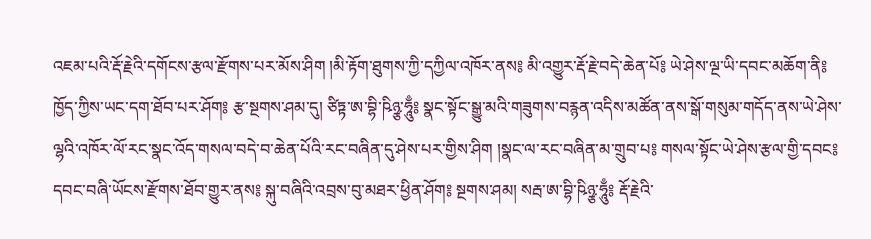འཇམ་པའི་རྡོ་རྗེའི་དགོངས་རྩལ་རྫོགས་པར་མོས་ཤིག །མི་རྟོག་ཐུགས་ཀྱི་དཀྱིལ་འཁོར་ནས༔ མི་འགྱུར་རྡོ་རྗེ་བདེ་ཆེན་པོ༔ ཡེ་ཤེས་ལྔ་ཡི་དབང་མཆོག་ནི༔ ཁྱོད་ཀྱིས་ཡང་དག་ཐོབ་པར་ཤོག༔ རྩ་སྔགས་ཤམ་དུ། ཙིཏྟ་ཨ་བྷི་ཥིཉྩ་ཧཱུྃ༔ སྣང་སྟོང་སྒྱུ་མའི་གཟུགས་བརྙན་འདིས་མཚོན་ནས་སྒོ་གསུམ་གདོད་ནས་ཡེ་ཤེས་ལྷའི་འཁོར་ལོ་རང་སྣང་འོད་གསལ་བདེ་བ་ཆེན་པོའི་རང་བཞིན་དུ་ཤེས་པར་གྱིས་ཤིག །སྣང་ལ་རང་བཞིན་མ་གྲུབ་པ༔ གསལ་སྟོང་ཡེ་ཤེས་རྩལ་གྱི་དབང༔ དབང་བཞི་ཡོངས་རྫོགས་ཐོབ་གྱུར་ནས༔ སྐུ་བཞིའི་འབྲས་བུ་མཐར་ཕྱིན་ཤོག༔ སྔགས་ཤམ། སརྦ་ཨ་བྷི་ཥིཉྩ་ཧཱུྃ༔ རྡོ་རྗེའི་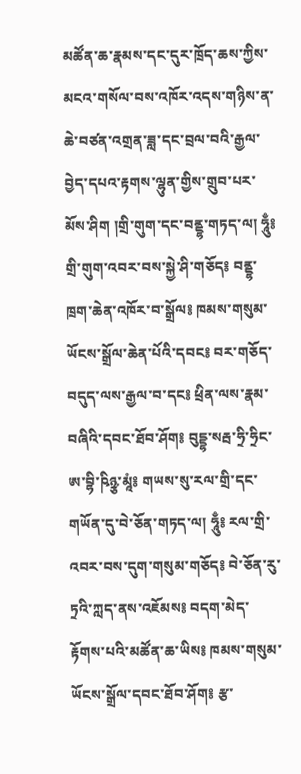མཚོན་ཆ་རྣམས་དང་དུར་ཁྲོད་ཆས་ཀྱིས་མངའ་གསོལ་བས་འཁོར་འདས་གཉིས་ན་ཆེ་བཙན་འགྲན་ཟླ་དང་བྲལ་བའི་རྒྱལ་བྱེད་དཔའ་རྟགས་ལྷུན་གྱིས་གྲུབ་པར་མོས་ཤིག །གྲི་གུག་དང་བནྡྷ་གཏད་ལ། ཧཱུྃ༔ གྲི་གུག་འབར་བས་སྐྱེ་ཤི་གཅོད༔ བནྡྷ་ཁྲག་ཆེན་འཁོར་བ་སྒྲོལ༔ ཁམས་གསུམ་ཡོངས་སྒྲོལ་ཆེན་པོའི་དབང༔ བར་གཅོད་བདུད་ལས་རྒྱལ་བ་དང༔ ཕྲིན་ལས་རྣམ་བཞིའི་དབང་ཐོབ་ཤོག༔ བུདྡྷ་སརྦ་ཧྲི་ཧྲིང་ཨ་བྷི་ཥིཉྩ་མཱཾ༔ གཡས་སུ་རལ་གྲི་དང་གཡོན་དུ་བེ་ཅོན་གཏད་ལ། ཧཱུྃ༔ རལ་གྲི་འབར་བས་དུག་གསུམ་གཅོད༔ བེ་ཅོན་རུ་ཏྲའི་ཀླད་ནས་འཇོམས༔ བདག་མེད་རྟོགས་པའི་མཚོན་ཆ་ཡིས༔ ཁམས་གསུམ་ཡོངས་སྒྲོལ་དབང་ཐོབ་ཤོག༔ རྩ་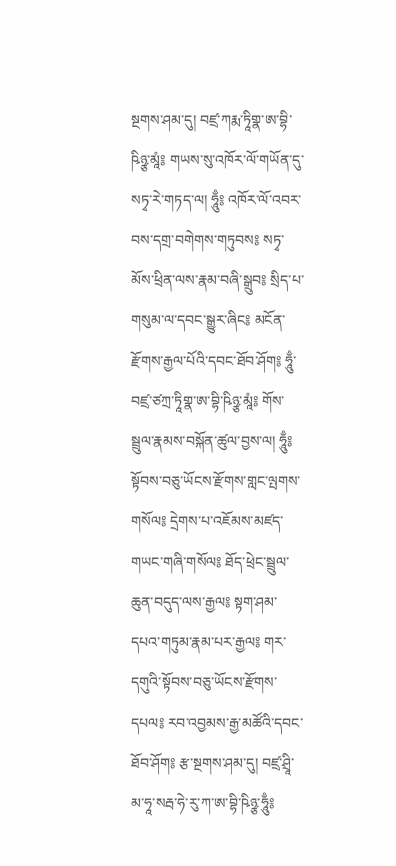སྔགས་ཤམ་དུ། བཛྲ་ཀརྨ་ཏཱིགྣ་ཨ་བྷི་ཥིཉྩ་མཱཾ༔ གཡས་སུ་འཁོར་ལོ་གཡོན་དུ་སཏྭ་རེ་གཏད་ལ། ཧཱུྃ༔ འཁོར་ལོ་འབར་བས་དགྲ་བགེགས་གཏུབས༔ སཏྭ་མོས་ཕྲིན་ལས་རྣམ་བཞི་སྒྲུབ༔ སྲིད་པ་གསུམ་ལ་དབང་སྒྱུར་ཞིང༔ མངོན་རྫོགས་རྒྱལ་པོའི་དབང་ཐོབ་ཤོག༔ ཧཱུྃ་བཛྲ་ཙཀྲ་ཏཱིགྣ་ཨ་བྷི་ཥིཉྩ་མཱཾ༔ གོས་སྦྲུལ་རྣམས་བསྐོན་ཚུལ་བྱས་ལ། ཧཱུྃ༔ སྟོབས་བཅུ་ཡོངས་རྫོགས་གླང་ལྤགས་གསོལ༔ དྲེགས་པ་འཇོམས་མཛད་གཡང་གཞི་གསོལ༔ ཐོད་ཕྲེང་སྦྲུལ་ཆུན་བདུད་ལས་རྒྱལ༔ སྟག་ཤམ་དཔའ་གཏུམ་རྣམ་པར་རྒྱལ༔ གར་དགུའི་སྟོབས་བཅུ་ཡོངས་རྫོགས་དཔལ༔ རབ་འབྱམས་རྒྱ་མཚོའི་དབང་ཐོབ་ཤོག༔ རྩ་སྔགས་ཤམ་དུ། བཛྲ་ཤྲཱི་མ་ཧཱ་སརྦ་ཧེ་རུ་ཀ་ཨ་བྷི་ཥིཉྩ་ཧཱུྃ༔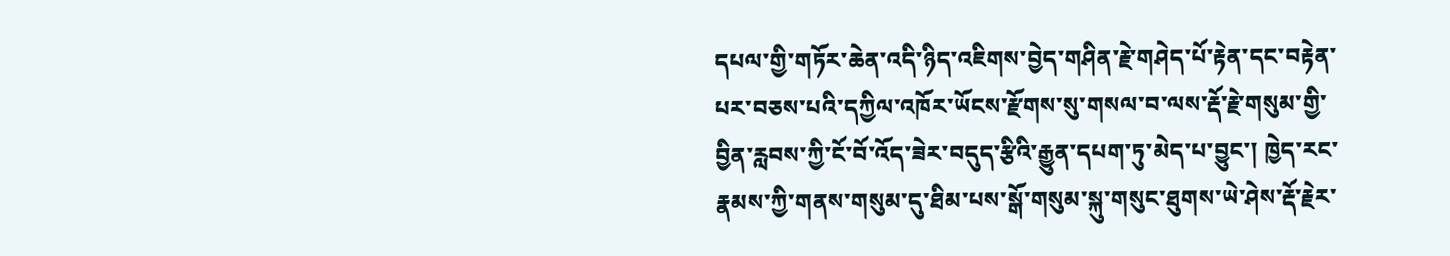དཔལ་གྱི་གཏོར་ཆེན་འདི་ཉིད་འཇིགས་བྱེད་གཤིན་རྗེ་གཤེད་པོ་རྟེན་དང་བརྟེན་པར་བཅས་པའི་དཀྱིལ་འཁོར་ཡོངས་རྫོགས་སུ་གསལ་བ་ལས་རྡོ་རྗེ་གསུམ་གྱི་བྱིན་རླབས་ཀྱི་ངོ་བོ་འོད་ཟེར་བདུད་རྩིའི་རྒྱུན་དཔག་ཏུ་མེད་པ་བྱུང་། ཁྱེད་རང་རྣམས་ཀྱི་གནས་གསུམ་དུ་ཐིམ་པས་སྒོ་གསུམ་སྐུ་གསུང་ཐུགས་ཡེ་ཤེས་རྡོ་རྗེར་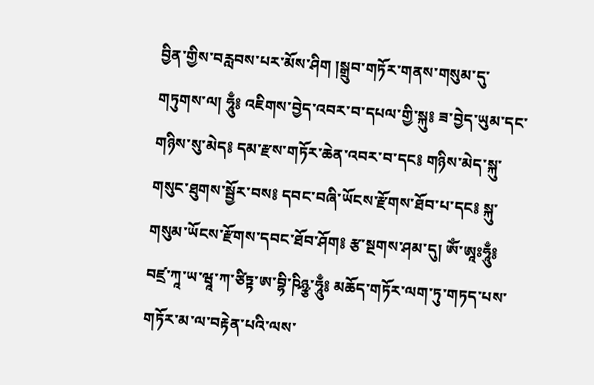བྱིན་གྱིས་བརླབས་པར་མོས་ཤིག །སྒྲུབ་གཏོར་གནས་གསུམ་དུ་གཏུགས་ལ། ཧཱུྃ༔ འཇིགས་བྱེད་འབར་བ་དཔལ་གྱི་སྐུ༔ ཟ་བྱེད་ཡུམ་དང་གཉིས་སུ་མེད༔ དམ་རྫས་གཏོར་ཆེན་འབར་བ་དང༔ གཉིས་མེད་སྐུ་གསུང་ཐུགས་སྦྱོར་བས༔ དབང་བཞི་ཡོངས་རྫོགས་ཐོབ་པ་དང༔ སྐུ་གསུམ་ཡོངས་རྫོགས་དབང་ཐོབ་ཤོག༔ རྩ་སྔགས་ཤམ་དུ། ཨོཾ་ཨཱཿཧཱུྃ༔ བཛྲ་ཀཱ་ཡ་ཝཱ་ཀ་ཙིཏྟ་ཨ་བྷི་ཥིཉྩ་ཧཱུྃ༔ མཆོད་གཏོར་ལག་ཏུ་གཏད་པས་གཏོར་མ་ལ་བརྟེན་པའི་ལས་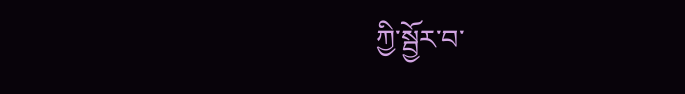ཀྱི་སྦྱོར་བ་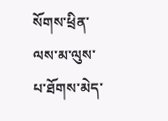སོགས་ཕྲིན་ལས་མ་ལུས་པ་ཐོགས་མེད་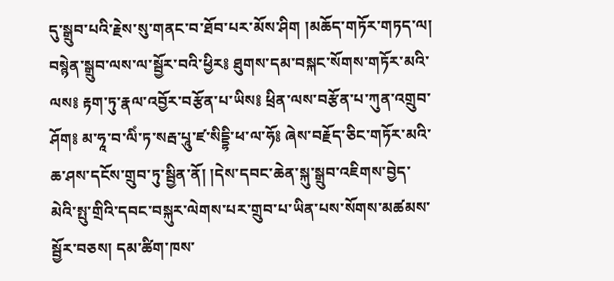དུ་སྒྲུབ་པའི་རྗེས་སུ་གནང་བ་ཐོབ་པར་མོས་ཤིག །མཆོད་གཏོར་གཏད་ལ། བསྙེན་སྒྲུབ་ལས་ལ་སྦྱོར་བའི་ཕྱིར༔ ཐུགས་དམ་བསྐང་སོགས་གཏོར་མའི་ལས༔ རྟག་ཏུ་རྣལ་འབྱོར་བརྩོན་པ་ཡིས༔ ཕྲིན་ལས་བརྩོན་པ་ཀུན་འགྲུབ་ཤོག༔ མ་ཧཱ་བ་ལིཾ་ཏ་སརྦ་པཱུ་ཛ་སིདྡྷི་ཕ་ལ་ཧོ༔ ཞེས་བརྗོད་ཅིང་གཏོར་མའི་ཆ་ཤས་དངོས་གྲུབ་ཏུ་སྦྱིན་ནོ། །དེས་དབང་ཆེན་སྐུ་སྒྲུབ་འཇིགས་བྱེད་མེའི་སྤུ་གྲིའི་དབང་བསྐུར་ལེགས་པར་གྲུབ་པ་ཡིན་པས་སོགས་མཚམས་སྦྱོར་བཅས། དམ་ཚིག་ཁས་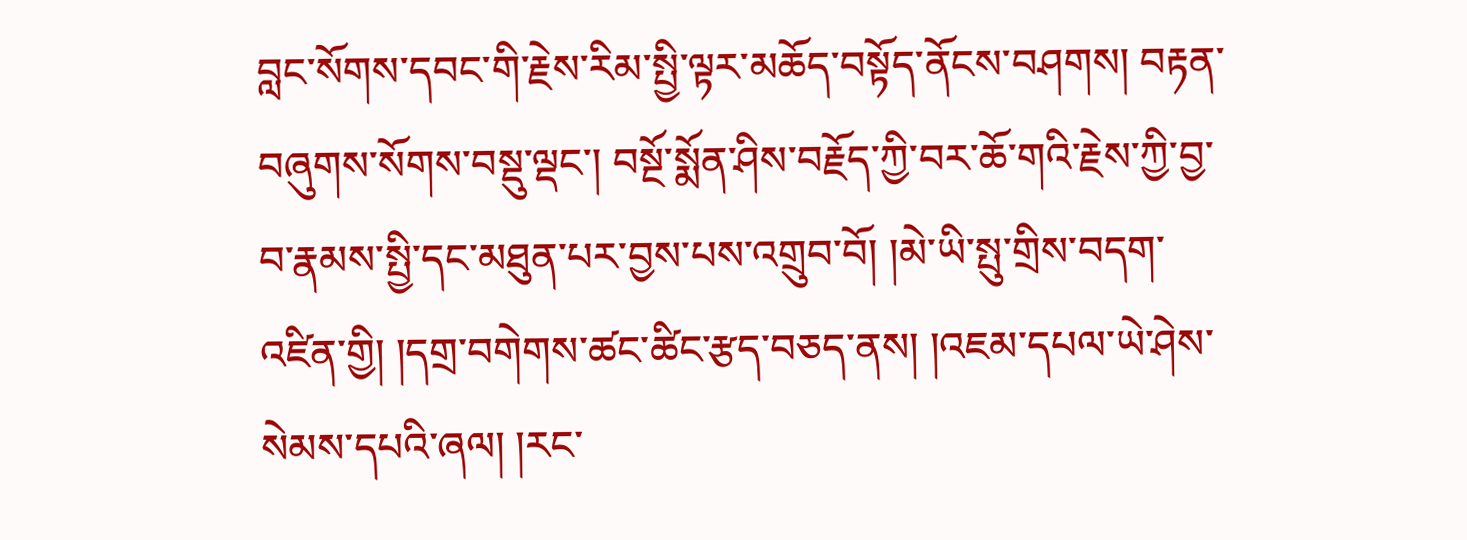བླང་སོགས་དབང་གི་རྗེས་རིམ་སྤྱི་ལྟར་མཆོད་བསྟོད་ནོངས་བཤགས། བརྟན་བཞུགས་སོགས་བསྡུ་ལྡང་། བསྔོ་སྨོན་ཤིས་བརྗོད་ཀྱི་བར་ཆོ་གའི་རྗེས་ཀྱི་བྱ་བ་རྣམས་སྤྱི་དང་མཐུན་པར་བྱས་པས་འགྲུབ་བོ། །མེ་ཡི་སྤུ་གྲིས་བདག་འཛིན་གྱི། །དགྲ་བགེགས་ཚང་ཚིང་རྩད་བཅད་ནས། །འཇམ་དཔལ་ཡེ་ཤེས་སེམས་དཔའི་ཞལ། །རང་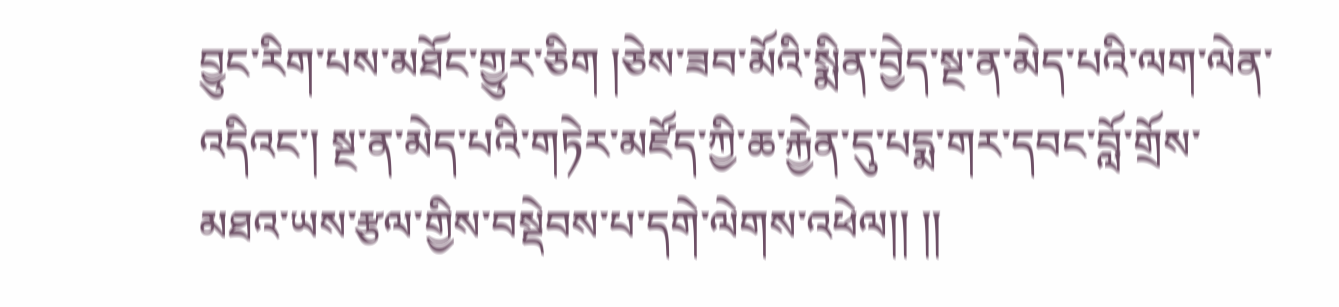བྱུང་རིག་པས་མཐོང་གྱུར་ཅིག །ཅེས་ཟབ་མོའི་སྨིན་བྱེད་སྔ་ན་མེད་པའི་ལག་ལེན་འདིའང་། སྔ་ན་མེད་པའི་གཏེར་མཛོད་ཀྱི་ཆ་རྐྱེན་དུ་པདྨ་གར་དབང་བློ་གྲོས་མཐའ་ཡས་རྩལ་གྱིས་བསྡེབས་པ་དགེ་ལེགས་འཕེལ།། །།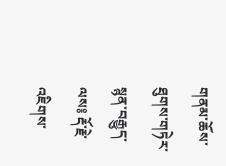གནམ་ཆོས་ཐུགས་གཏེར་སྙན་བརྒྱུད་ལས༔ རྡོ་རྗེ་འཇིགས་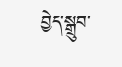བྱེད་སྒྲུབ་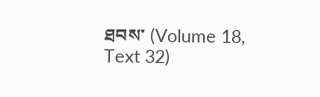ཐབས་ (Volume 18, Text 32)